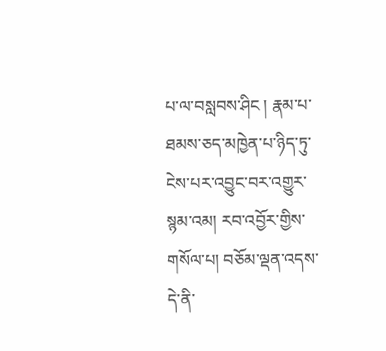པ་ལ་བསླབས་ཤིང ། རྣམ་པ་ཐམས་ཅད་མཁྱེན་པ་ཉིད་ཏུ་ངེས་པར་འབྱུང་བར་འགྱུར་སྙམ་འམ། རབ་འབྱོར་གྱིས་གསོལ་པ། བཅོམ་ལྡན་འདས་དེ་ནི་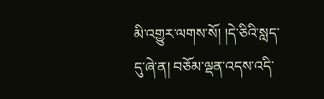མི་འགྱུར་ལགས་སོ། །དེ་ཅིའི་སླད་དུ་ཞེ་ན། བཅོམ་ལྡན་འདས་འདི་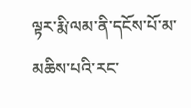ལྟར་རྨི་ལམ་ནི་དངོས་པོ་མ་མཆིས་པའི་རང་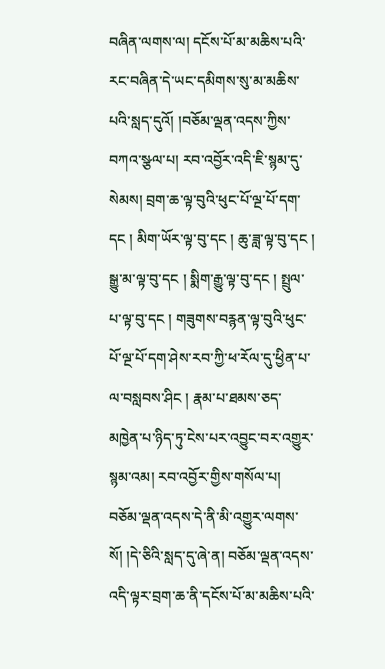བཞིན་ལགས་ལ། དངོས་པོ་མ་མཆིས་པའི་རང་བཞིན་དེ་ཡང་དམིགས་སུ་མ་མཆིས་པའི་སླད་དུའོ། །བཅོམ་ལྡན་འདས་ཀྱིས་བཀའ་སྩལ་པ། རབ་འབྱོར་འདི་ཇི་སྙམ་དུ་སེམས། བྲག་ཆ་ལྟ་བུའི་ཕུང་པོ་ལྔ་པོ་དག་དང ། མིག་ཡོར་ལྟ་བུ་དང ། ཆུ་ཟླ་ལྟ་བུ་དང ། སྒྱུ་མ་ལྟ་བུ་དང ། སྨིག་རྒྱུ་ལྟ་བུ་དང ། སྤྲུལ་པ་ལྟ་བུ་དང ། གཟུགས་བརྙན་ལྟ་བུའི་ཕུང་པོ་ལྔ་པོ་དག་ཤེས་རབ་ཀྱི་ཕ་རོལ་དུ་ཕྱིན་པ་ལ་བསླབས་ཤིང ། རྣམ་པ་ཐམས་ཅད་མཁྱེན་པ་ཉིད་ཏུ་ངེས་པར་འབྱུང་བར་འགྱུར་སྙམ་འམ། རབ་འབྱོར་གྱིས་གསོལ་པ། བཅོམ་ལྡན་འདས་དེ་ནི་མི་འགྱུར་ལགས་སོ། །དེ་ཅིའི་སླད་དུ་ཞེ་ན། བཅོམ་ལྡན་འདས་འདི་ལྟར་བྲག་ཆ་ནི་དངོས་པོ་མ་མཆིས་པའི་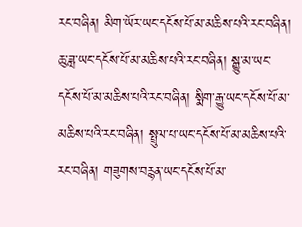རང་བཞིན། མིག་ཡོར་ཡང་དངོས་པོ་མ་མཆིས་པའི་རང་བཞིན། ཆུ་ཟླ་ཡང་དངོས་པོ་མ་མཆིས་པའི་རང་བཞིན། སྒྱུ་མ་ཡང་དངོས་པོ་མ་མཆིས་པའི་རང་བཞིན། སྨིག་རྒྱུ་ཡང་དངོས་པོ་མ་མཆིས་པའི་རང་བཞིན། སྤྲུལ་པ་ཡང་དངོས་པོ་མ་མཆིས་པའི་རང་བཞིན། གཟུགས་བརྙན་ཡང་དངོས་པོ་མ་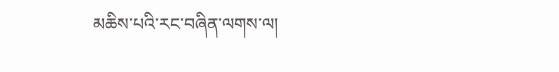མཆིས་པའི་རང་བཞིན་ལགས་ལ།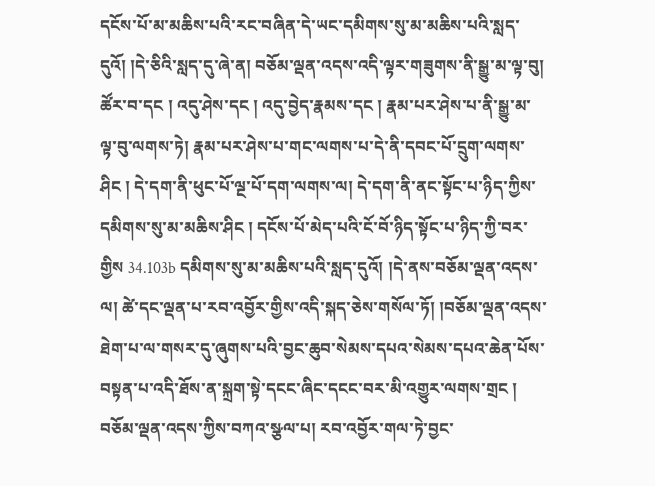དངོས་པོ་མ་མཆིས་པའི་རང་བཞིན་དེ་ཡང་དམིགས་སུ་མ་མཆིས་པའི་སླད་དུའོ། །དེ་ཅིའི་སླད་དུ་ཞེ་ན། བཅོམ་ལྡན་འདས་འདི་ལྟར་གཟུགས་ནི་སྒྱུ་མ་ལྟ་བུ། ཚོར་བ་དང ། འདུ་ཤེས་དང ། འདུ་བྱེད་རྣམས་དང ། རྣམ་པར་ཤེས་པ་ནི་སྒྱུ་མ་ལྟ་བུ་ལགས་ཏེ། རྣམ་པར་ཤེས་པ་གང་ལགས་པ་དེ་ནི་དབང་པོ་དྲུག་ལགས་ཤིང ། དེ་དག་ནི་ཕུང་པོ་ལྔ་པོ་དག་ལགས་ལ། དེ་དག་ནི་ནང་སྟོང་པ་ཉིད་ཀྱིས་དམིགས་སུ་མ་མཆིས་ཤིང ། དངོས་པོ་མེད་པའི་ངོ་བོ་ཉིད་སྟོང་པ་ཉིད་ཀྱི་བར་གྱིས 34.103b དམིགས་སུ་མ་མཆིས་པའི་སླད་དུའོ། །དེ་ནས་བཅོམ་ལྡན་འདས་ལ། ཚེ་དང་ལྡན་པ་རབ་འབྱོར་གྱིས་འདི་སྐད་ཅེས་གསོལ་ཏོ། །བཅོམ་ལྡན་འདས་ཐེག་པ་ལ་གསར་དུ་ཞུགས་པའི་བྱང་ཆུབ་སེམས་དཔའ་སེམས་དཔའ་ཆེན་པོས་བསྟན་པ་འདི་ཐོས་ན་སྐྲག་སྟེ་དངང་ཞིང་དངང་བར་མི་འགྱུར་ལགས་གྲང ། བཅོམ་ལྡན་འདས་ཀྱིས་བཀའ་སྩལ་པ། རབ་འབྱོར་གལ་ཏེ་བྱང་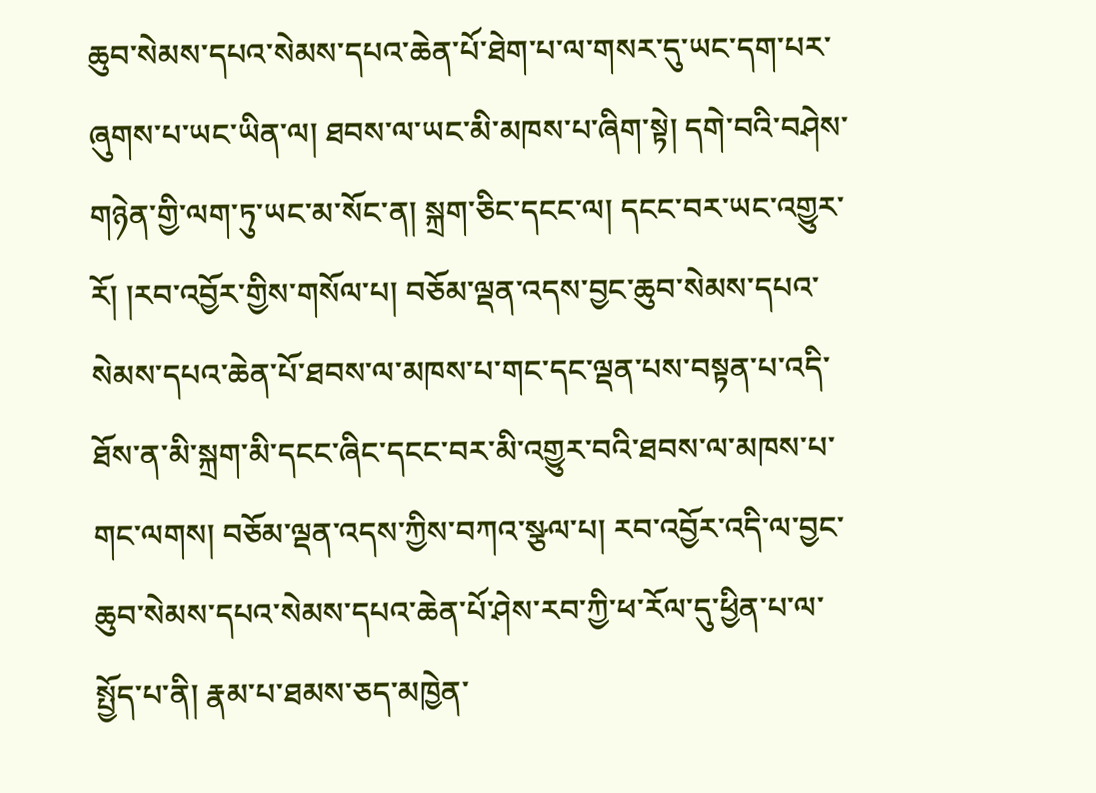ཆུབ་སེམས་དཔའ་སེམས་དཔའ་ཆེན་པོ་ཐེག་པ་ལ་གསར་དུ་ཡང་དག་པར་ཞུགས་པ་ཡང་ཡིན་ལ། ཐབས་ལ་ཡང་མི་མཁས་པ་ཞིག་སྟེ། དགེ་བའི་བཤེས་གཉེན་གྱི་ལག་ཏུ་ཡང་མ་སོང་ན། སྐྲག་ཅིང་དངང་ལ། དངང་བར་ཡང་འགྱུར་རོ། །རབ་འབྱོར་གྱིས་གསོལ་པ། བཅོམ་ལྡན་འདས་བྱང་ཆུབ་སེམས་དཔའ་སེམས་དཔའ་ཆེན་པོ་ཐབས་ལ་མཁས་པ་གང་དང་ལྡན་པས་བསྟན་པ་འདི་ཐོས་ན་མི་སྐྲག་མི་དངང་ཞིང་དངང་བར་མི་འགྱུར་བའི་ཐབས་ལ་མཁས་པ་གང་ལགས། བཅོམ་ལྡན་འདས་ཀྱིས་བཀའ་སྩལ་པ། རབ་འབྱོར་འདི་ལ་བྱང་ཆུབ་སེམས་དཔའ་སེམས་དཔའ་ཆེན་པོ་ཤེས་རབ་ཀྱི་ཕ་རོལ་དུ་ཕྱིན་པ་ལ་སྤྱོད་པ་ནི། རྣམ་པ་ཐམས་ཅད་མཁྱེན་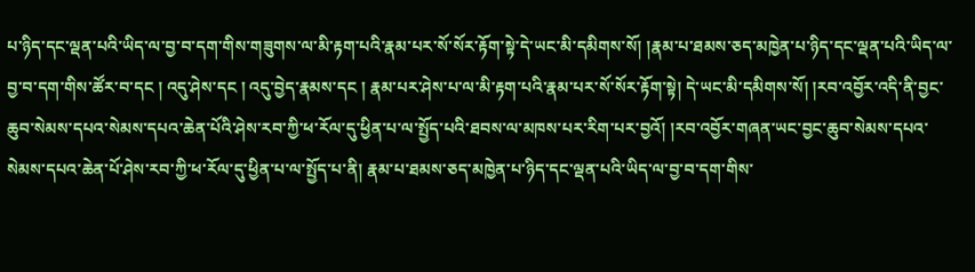པ་ཉིད་དང་ལྡན་པའི་ཡིད་ལ་བྱ་བ་དག་གིས་གཟུགས་ལ་མི་རྟག་པའི་རྣམ་པར་སོ་སོར་རྟོག་སྟེ་དེ་ཡང་མི་དམིགས་སོ། །རྣམ་པ་ཐམས་ཅད་མཁྱེན་པ་ཉིད་དང་ལྡན་པའི་ཡིད་ལ་བྱ་བ་དག་གིས་ཚོར་བ་དང ། འདུ་ཤེས་དང ། འདུ་བྱེད་རྣམས་དང ། རྣམ་པར་ཤེས་པ་ལ་མི་རྟག་པའི་རྣམ་པར་སོ་སོར་རྟོག་སྟེ། དེ་ཡང་མི་དམིགས་སོ། །རབ་འབྱོར་འདི་ནི་བྱང་ཆུབ་སེམས་དཔའ་སེམས་དཔའ་ཆེན་པོའི་ཤེས་རབ་ཀྱི་ཕ་རོལ་དུ་ཕྱིན་པ་ལ་སྤྱོད་པའི་ཐབས་ལ་མཁས་པར་རིག་པར་བྱའོ། །རབ་འབྱོར་གཞན་ཡང་བྱང་ཆུབ་སེམས་དཔའ་སེམས་དཔའ་ཆེན་པོ་ཤེས་རབ་ཀྱི་ཕ་རོལ་དུ་ཕྱིན་པ་ལ་སྤྱོད་པ་ནི། རྣམ་པ་ཐམས་ཅད་མཁྱེན་པ་ཉིད་དང་ལྡན་པའི་ཡིད་ལ་བྱ་བ་དག་གིས་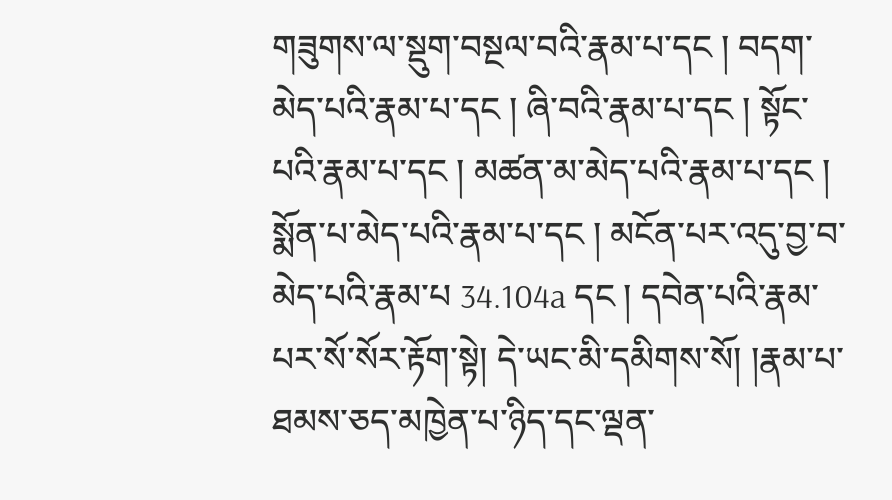གཟུགས་ལ་སྡུག་བསྔལ་བའི་རྣམ་པ་དང ། བདག་མེད་པའི་རྣམ་པ་དང ། ཞི་བའི་རྣམ་པ་དང ། སྟོང་པའི་རྣམ་པ་དང ། མཚན་མ་མེད་པའི་རྣམ་པ་དང ། སྨོན་པ་མེད་པའི་རྣམ་པ་དང ། མངོན་པར་འདུ་བྱ་བ་མེད་པའི་རྣམ་པ 34.104a དང ། དབེན་པའི་རྣམ་པར་སོ་སོར་རྟོག་སྟེ། དེ་ཡང་མི་དམིགས་སོ། །རྣམ་པ་ཐམས་ཅད་མཁྱེན་པ་ཉིད་དང་ལྡན་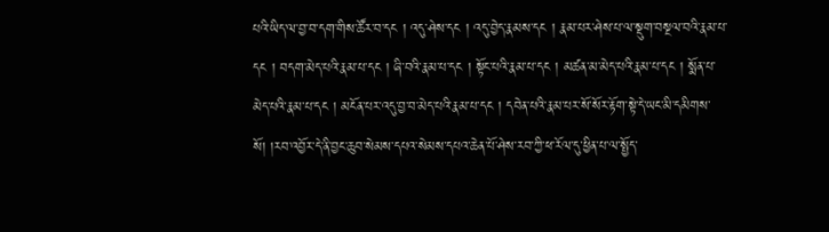པའི་ཡིད་ལ་བྱ་བ་དག་གིས་ཚོར་བ་དང ། འདུ་ཤེས་དང ། འདུ་བྱེད་རྣམས་དང ། རྣམ་པར་ཤེས་པ་ལ་སྡུག་བསྔལ་བའི་རྣམ་པ་དང ། བདག་མེད་པའི་རྣམ་པ་དང ། ཞི་བའི་རྣམ་པ་དང ། སྟོང་པའི་རྣམ་པ་དང ། མཚན་མ་མེད་པའི་རྣམ་པ་དང ། སྨོན་པ་མེད་པའི་རྣམ་པ་དང ། མངོན་པར་འདུ་བྱ་བ་མེད་པའི་རྣམ་པ་དང ། དབེན་པའི་རྣམ་པར་སོ་སོར་རྟོག་སྟེ་དེ་ཡང་མི་དམིགས་སོ། །རབ་འབྱོར་དེ་ནི་བྱང་ཆུབ་སེམས་དཔའ་སེམས་དཔའ་ཆེན་པོ་ཤེས་རབ་ཀྱི་ཕ་རོལ་དུ་ཕྱིན་པ་ལ་སྤྱོད་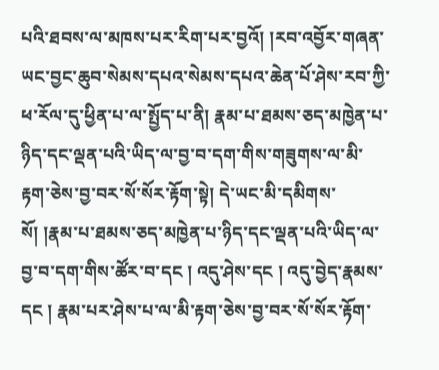པའི་ཐབས་ལ་མཁས་པར་རིག་པར་བྱའོ། །རབ་འབྱོར་གཞན་ཡང་བྱང་ཆུབ་སེམས་དཔའ་སེམས་དཔའ་ཆེན་པོ་ཤེས་རབ་ཀྱི་ཕ་རོལ་དུ་ཕྱིན་པ་ལ་སྤྱོད་པ་ནི། རྣམ་པ་ཐམས་ཅད་མཁྱེན་པ་ཉིད་དང་ལྡན་པའི་ཡིད་ལ་བྱ་བ་དག་གིས་གཟུགས་ལ་མི་རྟག་ཅེས་བྱ་བར་སོ་སོར་རྟོག་སྟེ། དེ་ཡང་མི་དམིགས་སོ། །རྣམ་པ་ཐམས་ཅད་མཁྱེན་པ་ཉིད་དང་ལྡན་པའི་ཡིད་ལ་བྱ་བ་དག་གིས་ཚོར་བ་དང ། འདུ་ཤེས་དང ། འདུ་བྱེད་རྣམས་དང ། རྣམ་པར་ཤེས་པ་ལ་མི་རྟག་ཅེས་བྱ་བར་སོ་སོར་རྟོག་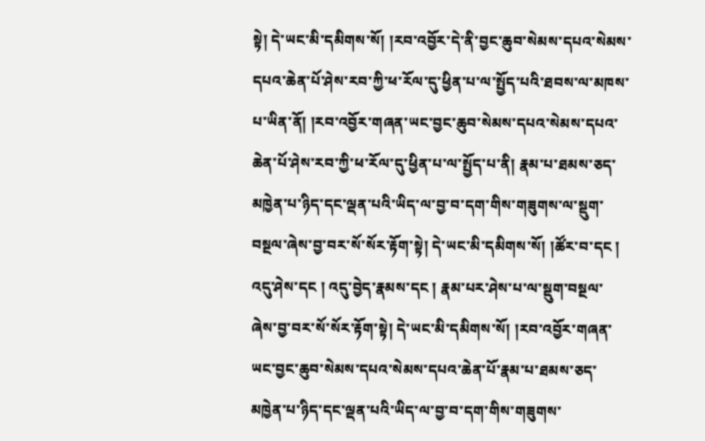སྟེ། དེ་ཡང་མི་དམིགས་སོ། །རབ་འབྱོར་དེ་ནི་བྱང་ཆུབ་སེམས་དཔའ་སེམས་དཔའ་ཆེན་པོ་ཤེས་རབ་ཀྱི་ཕ་རོལ་དུ་ཕྱིན་པ་ལ་སྤྱོད་པའི་ཐབས་ལ་མཁས་པ་ཡིན་ནོ། །རབ་འབྱོར་གཞན་ཡང་བྱང་ཆུབ་སེམས་དཔའ་སེམས་དཔའ་ཆེན་པོ་ཤེས་རབ་ཀྱི་ཕ་རོལ་དུ་ཕྱིན་པ་ལ་སྤྱོད་པ་ནི། རྣམ་པ་ཐམས་ཅད་མཁྱེན་པ་ཉིད་དང་ལྡན་པའི་ཡིད་ལ་བྱ་བ་དག་གིས་གཟུགས་ལ་སྡུག་བསྔལ་ཞེས་བྱ་བར་སོ་སོར་རྟོག་སྟེ། དེ་ཡང་མི་དམིགས་སོ། །ཚོར་བ་དང ། འདུ་ཤེས་དང ། འདུ་བྱེད་རྣམས་དང ། རྣམ་པར་ཤེས་པ་ལ་སྡུག་བསྔལ་ཞེས་བྱ་བར་སོ་སོར་རྟོག་སྟེ། དེ་ཡང་མི་དམིགས་སོ། །རབ་འབྱོར་གཞན་ཡང་བྱང་ཆུབ་སེམས་དཔའ་སེམས་དཔའ་ཆེན་པོ་རྣམ་པ་ཐམས་ཅད་མཁྱེན་པ་ཉིད་དང་ལྡན་པའི་ཡིད་ལ་བྱ་བ་དག་གིས་གཟུགས་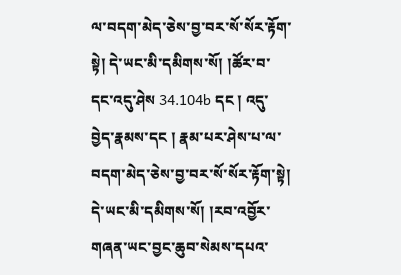ལ་བདག་མེད་ཅེས་བྱ་བར་སོ་སོར་རྟོག་སྟེ། དེ་ཡང་མི་དམིགས་སོ། །ཚོར་བ་དང་འདུ་ཤེས 34.104b དང ། འདུ་བྱེད་རྣམས་དང ། རྣམ་པར་ཤེས་པ་ལ་བདག་མེད་ཅེས་བྱ་བར་སོ་སོར་རྟོག་སྟེ། དེ་ཡང་མི་དམིགས་སོ། །རབ་འབྱོར་གཞན་ཡང་བྱང་ཆུབ་སེམས་དཔའ་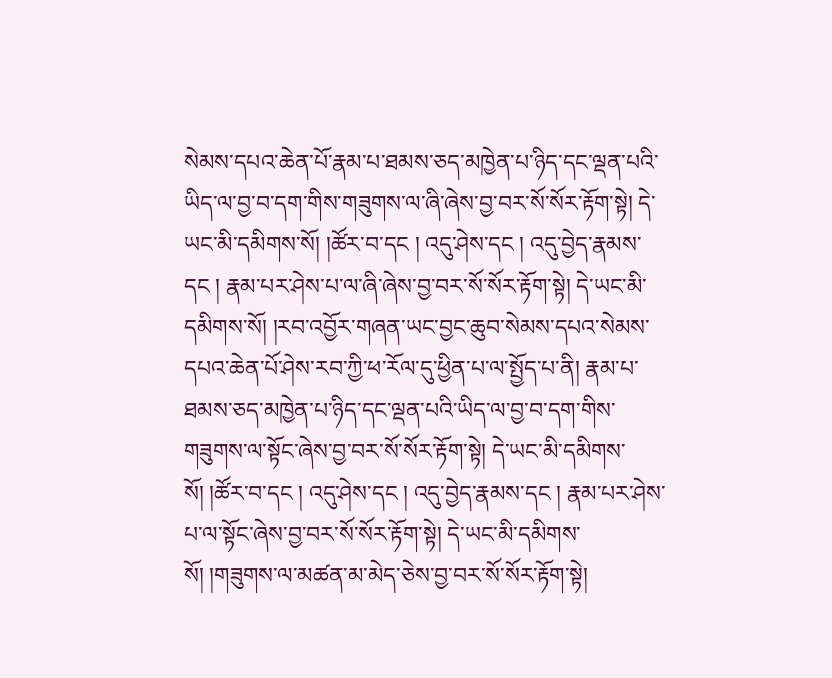སེམས་དཔའ་ཆེན་པོ་རྣམ་པ་ཐམས་ཅད་མཁྱེན་པ་ཉིད་དང་ལྡན་པའི་ཡིད་ལ་བྱ་བ་དག་གིས་གཟུགས་ལ་ཞི་ཞེས་བྱ་བར་སོ་སོར་རྟོག་སྟེ། དེ་ཡང་མི་དམིགས་སོ། །ཚོར་བ་དང ། འདུ་ཤེས་དང ། འདུ་བྱེད་རྣམས་དང ། རྣམ་པར་ཤེས་པ་ལ་ཞི་ཞེས་བྱ་བར་སོ་སོར་རྟོག་སྟེ། དེ་ཡང་མི་དམིགས་སོ། །རབ་འབྱོར་གཞན་ཡང་བྱང་ཆུབ་སེམས་དཔའ་སེམས་དཔའ་ཆེན་པོ་ཤེས་རབ་ཀྱི་ཕ་རོལ་དུ་ཕྱིན་པ་ལ་སྤྱོད་པ་ནི། རྣམ་པ་ཐམས་ཅད་མཁྱེན་པ་ཉིད་དང་ལྡན་པའི་ཡིད་ལ་བྱ་བ་དག་གིས་གཟུགས་ལ་སྟོང་ཞེས་བྱ་བར་སོ་སོར་རྟོག་སྟེ། དེ་ཡང་མི་དམིགས་སོ། །ཚོར་བ་དང ། འདུ་ཤེས་དང ། འདུ་བྱེད་རྣམས་དང ། རྣམ་པར་ཤེས་པ་ལ་སྟོང་ཞེས་བྱ་བར་སོ་སོར་རྟོག་སྟེ། དེ་ཡང་མི་དམིགས་སོ། །གཟུགས་ལ་མཚན་མ་མེད་ཅེས་བྱ་བར་སོ་སོར་རྟོག་སྟེ།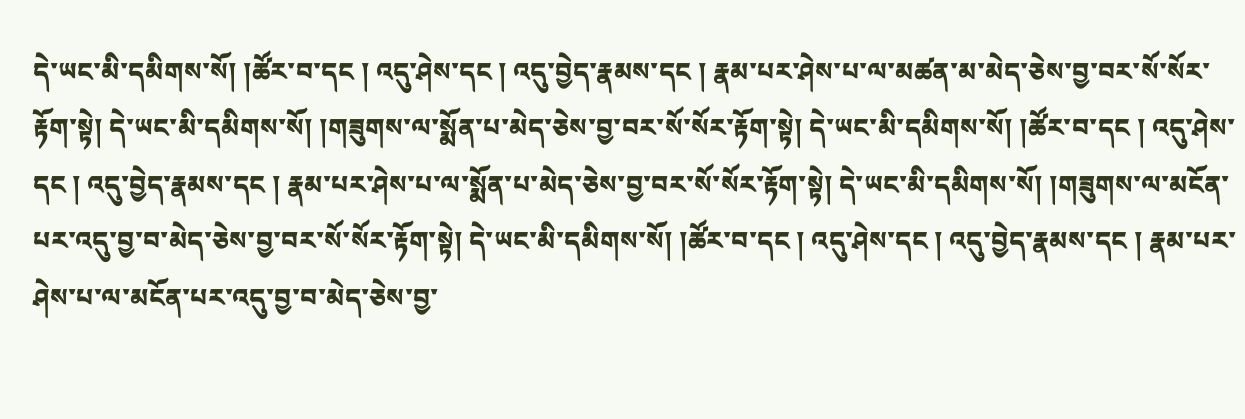དེ་ཡང་མི་དམིགས་སོ། །ཚོར་བ་དང ། འདུ་ཤེས་དང ། འདུ་བྱེད་རྣམས་དང ། རྣམ་པར་ཤེས་པ་ལ་མཚན་མ་མེད་ཅེས་བྱ་བར་སོ་སོར་རྟོག་སྟེ། དེ་ཡང་མི་དམིགས་སོ། །གཟུགས་ལ་སྨོན་པ་མེད་ཅེས་བྱ་བར་སོ་སོར་རྟོག་སྟེ། དེ་ཡང་མི་དམིགས་སོ། །ཚོར་བ་དང ། འདུ་ཤེས་དང ། འདུ་བྱེད་རྣམས་དང ། རྣམ་པར་ཤེས་པ་ལ་སྨོན་པ་མེད་ཅེས་བྱ་བར་སོ་སོར་རྟོག་སྟེ། དེ་ཡང་མི་དམིགས་སོ། །གཟུགས་ལ་མངོན་པར་འདུ་བྱ་བ་མེད་ཅེས་བྱ་བར་སོ་སོར་རྟོག་སྟེ། དེ་ཡང་མི་དམིགས་སོ། །ཚོར་བ་དང ། འདུ་ཤེས་དང ། འདུ་བྱེད་རྣམས་དང ། རྣམ་པར་ཤེས་པ་ལ་མངོན་པར་འདུ་བྱ་བ་མེད་ཅེས་བྱ་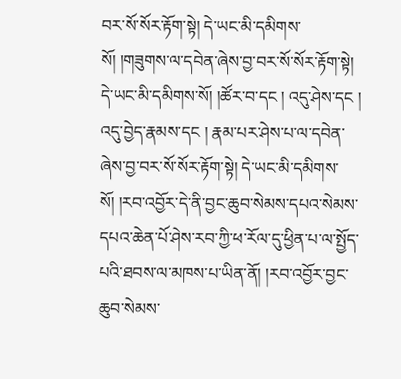བར་སོ་སོར་རྟོག་སྟེ། དེ་ཡང་མི་དམིགས་སོ། །གཟུགས་ལ་དབེན་ཞེས་བྱ་བར་སོ་སོར་རྟོག་སྟེ། དེ་ཡང་མི་དམིགས་སོ། །ཚོར་བ་དང ། འདུ་ཤེས་དང ། འདུ་བྱེད་རྣམས་དང ། རྣམ་པར་ཤེས་པ་ལ་དབེན་ཞེས་བྱ་བར་སོ་སོར་རྟོག་སྟེ། དེ་ཡང་མི་དམིགས་སོ། །རབ་འབྱོར་དེ་ནི་བྱང་ཆུབ་སེམས་དཔའ་སེམས་དཔའ་ཆེན་པོ་ཤེས་རབ་ཀྱི་ཕ་རོལ་དུ་ཕྱིན་པ་ལ་སྤྱོད་པའི་ཐབས་ལ་མཁས་པ་ཡིན་ནོ། །རབ་འབྱོར་བྱང་ཆུབ་སེམས་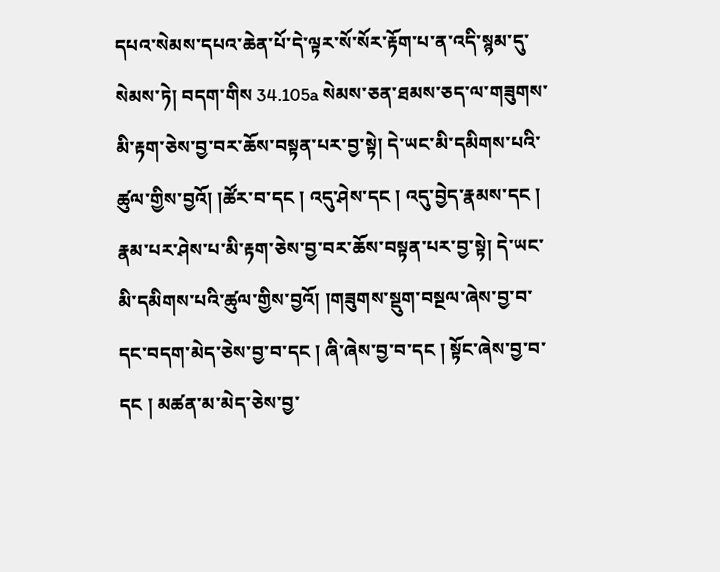དཔའ་སེམས་དཔའ་ཆེན་པོ་དེ་ལྟར་སོ་སོར་རྟོག་པ་ན་འདི་སྙམ་དུ་སེམས་ཏེ། བདག་གིས 34.105a སེམས་ཅན་ཐམས་ཅད་ལ་གཟུགས་མི་རྟག་ཅེས་བྱ་བར་ཆོས་བསྟན་པར་བྱ་སྟེ། དེ་ཡང་མི་དམིགས་པའི་ཚུལ་གྱིས་བྱའོ། །ཚོར་བ་དང ། འདུ་ཤེས་དང ། འདུ་བྱེད་རྣམས་དང ། རྣམ་པར་ཤེས་པ་མི་རྟག་ཅེས་བྱ་བར་ཆོས་བསྟན་པར་བྱ་སྟེ། དེ་ཡང་མི་དམིགས་པའི་ཚུལ་གྱིས་བྱའོ། །གཟུགས་སྡུག་བསྔལ་ཞེས་བྱ་བ་དང་བདག་མེད་ཅེས་བྱ་བ་དང ། ཞི་ཞེས་བྱ་བ་དང ། སྟོང་ཞེས་བྱ་བ་དང ། མཚན་མ་མེད་ཅེས་བྱ་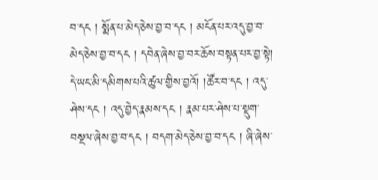བ་དང ། སྨོན་པ་མེད་ཅེས་བྱ་བ་དང ། མངོན་པར་འདུ་བྱ་བ་མེད་ཅེས་བྱ་བ་དང ། དབེན་ཞེས་བྱ་བར་ཆོས་བསྟན་པར་བྱ་སྟེ། དེ་ཡང་མི་དམིགས་པའི་ཚུལ་གྱིས་བྱའོ། །ཚོར་བ་དང ། འདུ་ཤེས་དང ། འདུ་བྱེད་རྣམས་དང ། རྣམ་པར་ཤེས་པ་སྡུག་བསྔལ་ཞེས་བྱ་བ་དང ། བདག་མེད་ཅེས་བྱ་བ་དང ། ཞི་ཞེས་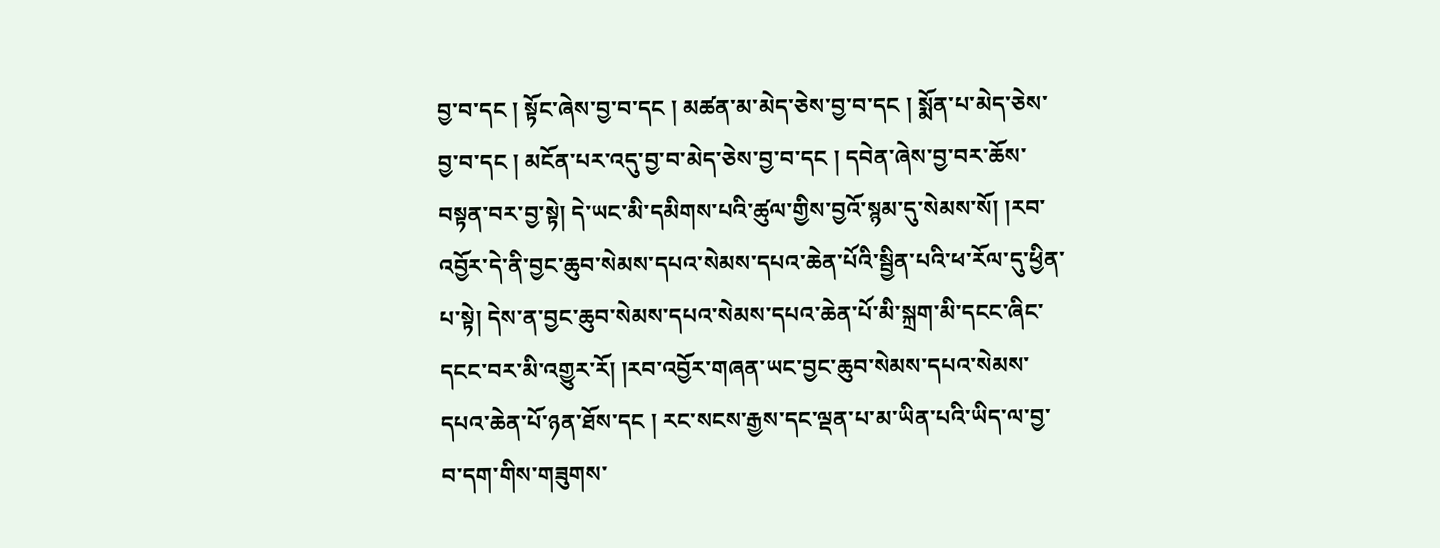བྱ་བ་དང ། སྟོང་ཞེས་བྱ་བ་དང ། མཚན་མ་མེད་ཅེས་བྱ་བ་དང ། སྨོན་པ་མེད་ཅེས་བྱ་བ་དང ། མངོན་པར་འདུ་བྱ་བ་མེད་ཅེས་བྱ་བ་དང ། དབེན་ཞེས་བྱ་བར་ཆོས་བསྟན་བར་བྱ་སྟེ། དེ་ཡང་མི་དམིགས་པའི་ཚུལ་གྱིས་བྱའོ་སྙམ་དུ་སེམས་སོ། །རབ་འབྱོར་དེ་ནི་བྱང་ཆུབ་སེམས་དཔའ་སེམས་དཔའ་ཆེན་པོའི་སྦྱིན་པའི་ཕ་རོལ་དུ་ཕྱིན་པ་སྟེ། དེས་ན་བྱང་ཆུབ་སེམས་དཔའ་སེམས་དཔའ་ཆེན་པོ་མི་སྐྲག་མི་དངང་ཞིང་དངང་བར་མི་འགྱུར་རོ། །རབ་འབྱོར་གཞན་ཡང་བྱང་ཆུབ་སེམས་དཔའ་སེམས་དཔའ་ཆེན་པོ་ཉན་ཐོས་དང ། རང་སངས་རྒྱས་དང་ལྡན་པ་མ་ཡིན་པའི་ཡིད་ལ་བྱ་བ་དག་གིས་གཟུགས་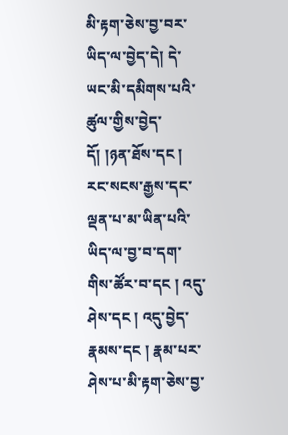མི་རྟག་ཅེས་བྱ་བར་ཡིད་ལ་བྱེད་དེ། དེ་ཡང་མི་དམིགས་པའི་ཚུལ་གྱིས་བྱེད་དོ། །ཉན་ཐོས་དང ། རང་སངས་རྒྱས་དང་ལྡན་པ་མ་ཡིན་པའི་ཡིད་ལ་བྱ་བ་དག་གིས་ཚོར་བ་དང ། འདུ་ཤེས་དང ། འདུ་བྱེད་རྣམས་དང ། རྣམ་པར་ཤེས་པ་མི་རྟག་ཅེས་བྱ་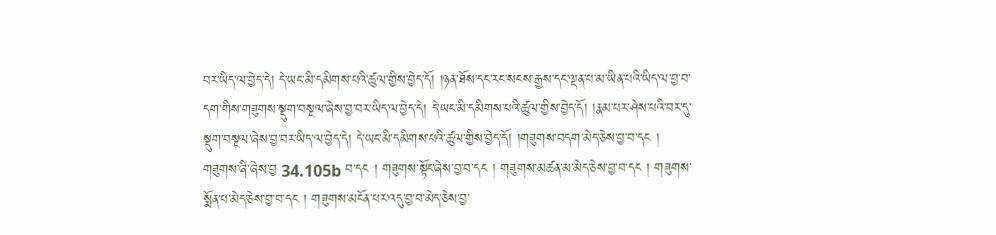བར་ཡིད་ལ་བྱེད་དེ། དེ་ཡང་མི་དམིགས་པའི་ཚུལ་གྱིས་བྱེད་དོ། །ཉན་ཐོས་དང་རང་སངས་རྒྱས་དང་ལྡན་པ་མ་ཡིན་པའི་ཡིད་ལ་བྱ་བ་དག་གིས་གཟུགས་སྡུག་བསྔལ་ཞེས་བྱ་བར་ཡིད་ལ་བྱེད་དེ། དེ་ཡང་མི་དམིགས་པའི་ཚུལ་གྱིས་བྱེད་དོ། །རྣམ་པར་ཤེས་པའི་བར་དུ་སྡུག་བསྔལ་ཞེས་བྱ་བར་ཡིད་ལ་བྱེད་དེ། དེ་ཡང་མི་དམིགས་པའི་ཚུལ་གྱིས་བྱེད་དོ། །གཟུགས་བདག་མེད་ཅེས་བྱ་བ་དང ། གཟུགས་ཞི་ཞེས་བྱ 34.105b བ་དང ། གཟུགས་སྟོང་ཞེས་བྱ་བ་དང ། གཟུགས་མཚན་མ་མེད་ཅེས་བྱ་བ་དང ། གཟུགས་སྨོན་པ་མེད་ཅེས་བྱ་བ་དང ། གཟུགས་མངོན་པར་འདུ་བྱ་བ་མེད་ཅེས་བྱ་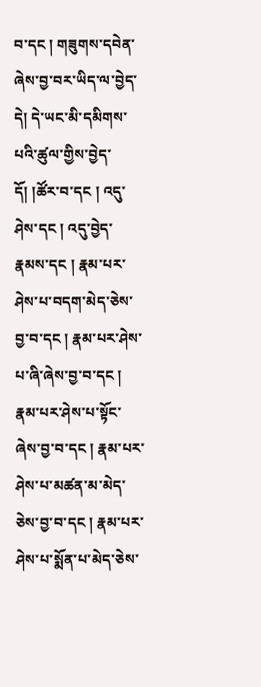བ་དང ། གཟུགས་དབེན་ཞེས་བྱ་བར་ཡིད་ལ་བྱེད་དེ། དེ་ཡང་མི་དམིགས་པའི་ཚུལ་གྱིས་བྱེད་དོ། །ཚོར་བ་དང ། འདུ་ཤེས་དང ། འདུ་བྱེད་རྣམས་དང ། རྣམ་པར་ཤེས་པ་བདག་མེད་ཅེས་བྱ་བ་དང ། རྣམ་པར་ཤེས་པ་ཞི་ཞེས་བྱ་བ་དང ། རྣམ་པར་ཤེས་པ་སྟོང་ཞེས་བྱ་བ་དང ། རྣམ་པར་ཤེས་པ་མཚན་མ་མེད་ཅེས་བྱ་བ་དང ། རྣམ་པར་ཤེས་པ་སྨོན་པ་མེད་ཅེས་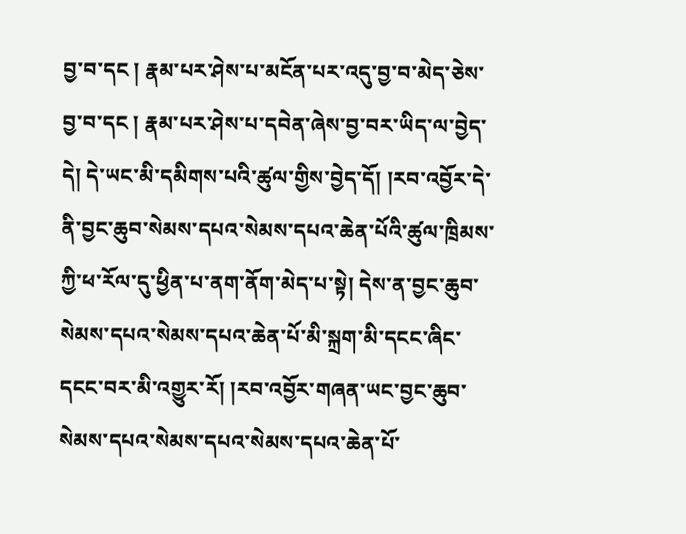བྱ་བ་དང ། རྣམ་པར་ཤེས་པ་མངོན་པར་འདུ་བྱ་བ་མེད་ཅེས་བྱ་བ་དང ། རྣམ་པར་ཤེས་པ་དབེན་ཞེས་བྱ་བར་ཡིད་ལ་བྱེད་དེ། དེ་ཡང་མི་དམིགས་པའི་ཚུལ་གྱིས་བྱེད་དོ། །རབ་འབྱོར་དེ་ནི་བྱང་ཆུབ་སེམས་དཔའ་སེམས་དཔའ་ཆེན་པོའི་ཚུལ་ཁྲིམས་ཀྱི་ཕ་རོལ་དུ་ཕྱིན་པ་ནག་ནོག་མེད་པ་སྟེ། དེས་ན་བྱང་ཆུབ་སེམས་དཔའ་སེམས་དཔའ་ཆེན་པོ་མི་སྐྲག་མི་དངང་ཞིང་དངང་བར་མི་འགྱུར་རོ། །རབ་འབྱོར་གཞན་ཡང་བྱང་ཆུབ་སེམས་དཔའ་སེམས་དཔའ་སེམས་དཔའ་ཆེན་པོ་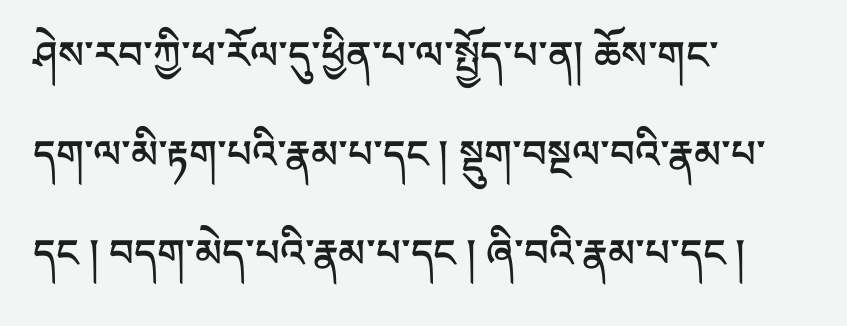ཤེས་རབ་ཀྱི་ཕ་རོལ་དུ་ཕྱིན་པ་ལ་སྤྱོད་པ་ན། ཆོས་གང་དག་ལ་མི་རྟག་པའི་རྣམ་པ་དང ། སྡུག་བསྔལ་བའི་རྣམ་པ་དང ། བདག་མེད་པའི་རྣམ་པ་དང ། ཞི་བའི་རྣམ་པ་དང །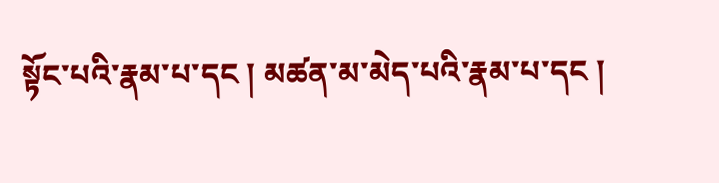སྟོང་པའི་རྣམ་པ་དང ། མཚན་མ་མེད་པའི་རྣམ་པ་དང །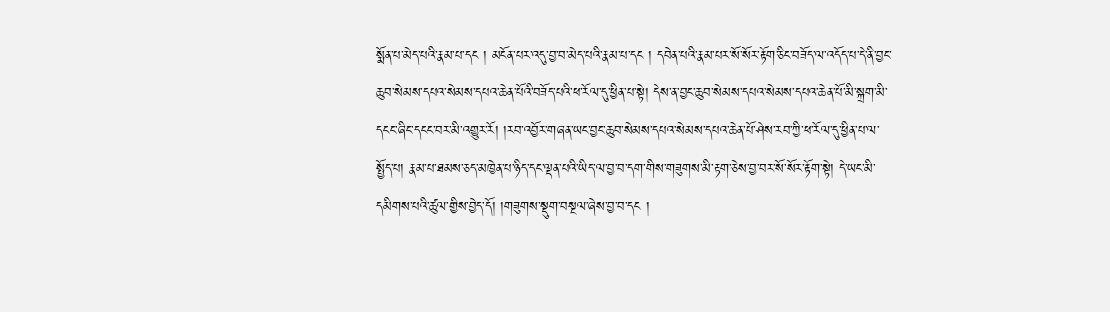སྨོན་པ་མེད་པའི་རྣམ་པ་དང ། མངོན་པར་འདུ་བྱ་བ་མེད་པའི་རྣམ་པ་དང ། དབེན་པའི་རྣམ་པར་སོ་སོར་རྟོག་ཅིང་བཟོད་ལ་འདོད་པ་དེ་ནི་བྱང་ཆུབ་སེམས་དཔའ་སེམས་དཔའ་ཆེན་པོའི་བཟོད་པའི་ཕ་རོལ་དུ་ཕྱིན་པ་སྟེ། དེས་ན་བྱང་ཆུབ་སེམས་དཔའ་སེམས་དཔའ་ཆེན་པོ་མི་སྐྲག་མི་དངང་ཞིང་དངང་བར་མི་འགྱུར་རོ། །རབ་འབྱོར་གཞན་ཡང་བྱང་ཆུབ་སེམས་དཔའ་སེམས་དཔའ་ཆེན་པོ་ཤེས་རབ་ཀྱི་ཕ་རོལ་དུ་ཕྱིན་པ་ལ་སྤྱོད་པ། རྣམ་པ་ཐམས་ཅད་མཁྱེན་པ་ཉིད་དང་ལྡན་པའི་ཡིད་ལ་བྱ་བ་དག་གིས་གཟུགས་མི་རྟག་ཅེས་བྱ་བར་སོ་སོར་རྟོག་སྟེ། དེ་ཡང་མི་དམིགས་པའི་ཚུལ་གྱིས་བྱེད་དོ། །གཟུགས་སྡུག་བསྔལ་ཞེས་བྱ་བ་དང །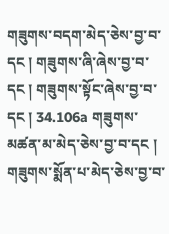གཟུགས་བདག་མེད་ཅེས་བྱ་བ་དང ། གཟུགས་ཞི་ཞེས་བྱ་བ་དང ། གཟུགས་སྟོང་ཞེས་བྱ་བ་དང ། 34.106a གཟུགས་མཚན་མ་མེད་ཅེས་བྱ་བ་དང ། གཟུགས་སྨོན་པ་མེད་ཅེས་བྱ་བ་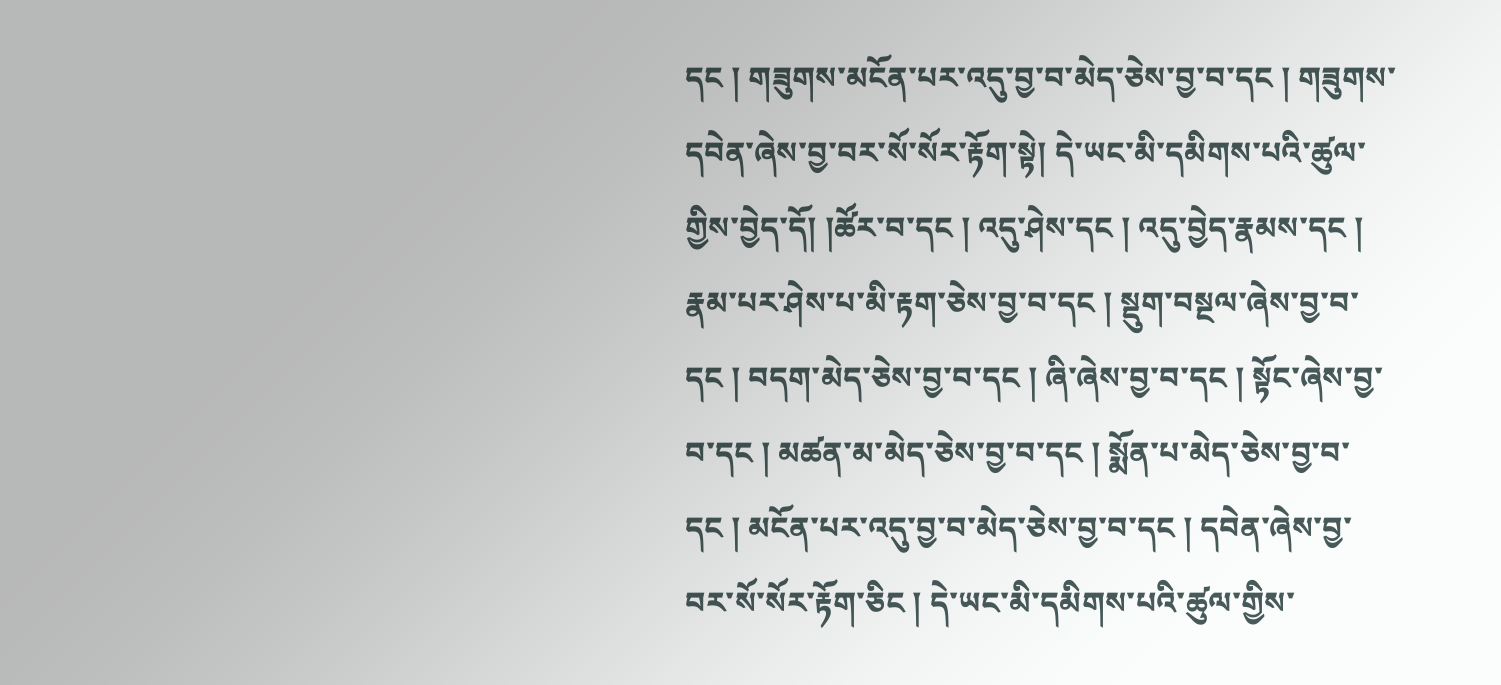དང ། གཟུགས་མངོན་པར་འདུ་བྱ་བ་མེད་ཅེས་བྱ་བ་དང ། གཟུགས་དབེན་ཞེས་བྱ་བར་སོ་སོར་རྟོག་སྟེ། དེ་ཡང་མི་དམིགས་པའི་ཚུལ་གྱིས་བྱེད་དོ། །ཚོར་བ་དང ། འདུ་ཤེས་དང ། འདུ་བྱེད་རྣམས་དང ། རྣམ་པར་ཤེས་པ་མི་རྟག་ཅེས་བྱ་བ་དང ། སྡུག་བསྔལ་ཞེས་བྱ་བ་དང ། བདག་མེད་ཅེས་བྱ་བ་དང ། ཞི་ཞེས་བྱ་བ་དང ། སྟོང་ཞེས་བྱ་བ་དང ། མཚན་མ་མེད་ཅེས་བྱ་བ་དང ། སྨོན་པ་མེད་ཅེས་བྱ་བ་དང ། མངོན་པར་འདུ་བྱ་བ་མེད་ཅེས་བྱ་བ་དང ། དབེན་ཞེས་བྱ་བར་སོ་སོར་རྟོག་ཅིང ། དེ་ཡང་མི་དམིགས་པའི་ཚུལ་གྱིས་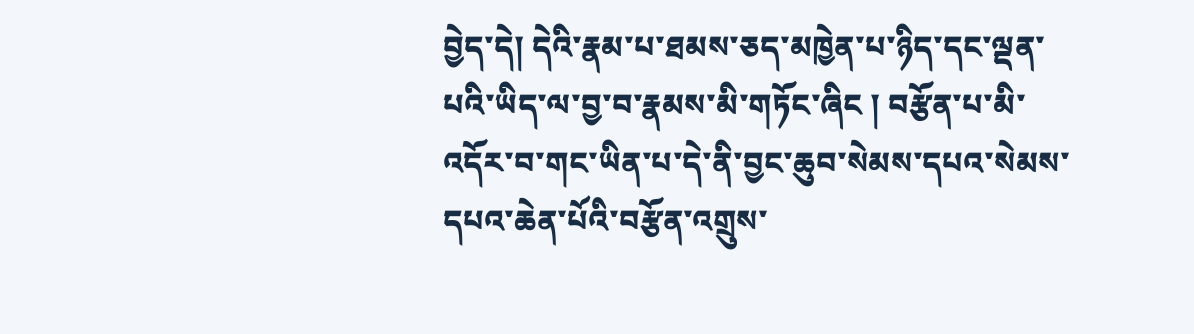བྱེད་དེ། དེའི་རྣམ་པ་ཐམས་ཅད་མཁྱེན་པ་ཉིད་དང་ལྡན་པའི་ཡིད་ལ་བྱ་བ་རྣམས་མི་གཏོང་ཞིང ། བརྩོན་པ་མི་འདོར་བ་གང་ཡིན་པ་དེ་ནི་བྱང་ཆུབ་སེམས་དཔའ་སེམས་དཔའ་ཆེན་པོའི་བརྩོན་འགྲུས་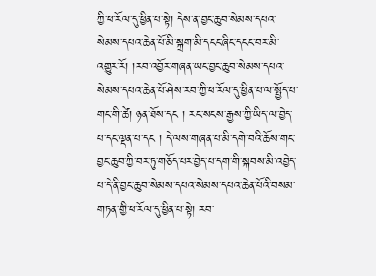ཀྱི་ཕ་རོལ་དུ་ཕྱིན་པ་སྟེ། དེས་ན་བྱང་ཆུབ་སེམས་དཔའ་སེམས་དཔའ་ཆེན་པོ་མི་སྐྲག་མི་དངང་ཞིང་དངང་བར་མི་འགྱུར་རོ། །རབ་འབྱོར་གཞན་ཡང་བྱང་ཆུབ་སེམས་དཔའ་སེམས་དཔའ་ཆེན་པོ་ཤེས་རབ་ཀྱི་ཕ་རོལ་དུ་ཕྱིན་པ་ལ་སྤྱོད་པ་གང་གི་ཚེ། ཉན་ཐོས་དང ། རང་སངས་རྒྱས་ཀྱི་ཡིད་ལ་བྱེད་པ་དང་ལྡན་པ་དང ། དེ་ལས་གཞན་པ་མི་དགེ་བའི་ཆོས་གང་བྱང་ཆུབ་ཀྱི་བར་ཏུ་གཅོད་པར་བྱེད་པ་དག་གི་སྐབས་མི་འབྱེད་པ་དེ་ནི་བྱང་ཆུབ་སེམས་དཔའ་སེམས་དཔའ་ཆེན་པོའི་བསམ་གཏན་གྱི་ཕ་རོལ་དུ་ཕྱིན་པ་སྟེ། རབ་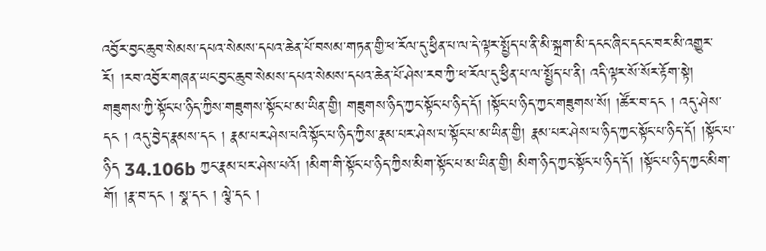འབྱོར་བྱང་ཆུབ་སེམས་དཔའ་སེམས་དཔའ་ཆེན་པོ་བསམ་གཏན་གྱི་ཕ་རོལ་དུ་ཕྱིན་པ་ལ་དེ་ལྟར་སྤྱོད་པ་ནི་མི་སྐྲག་མི་དངང་ཞིང་དངང་བར་མི་འགྱུར་རོ། །རབ་འབྱོར་གཞན་ཡང་བྱང་ཆུབ་སེམས་དཔའ་སེམས་དཔའ་ཆེན་པོ་ཤེས་རབ་ཀྱི་ཕ་རོལ་དུ་ཕྱིན་པ་ལ་སྤྱོད་པ་ནི། འདི་ལྟར་སོ་སོར་རྟོག་སྟེ། གཟུགས་ཀྱི་སྟོང་པ་ཉིད་ཀྱིས་གཟུགས་སྟོང་པ་མ་ཡིན་གྱི། གཟུགས་ཉིད་ཀྱང་སྟོང་པ་ཉིད་དོ། །སྟོང་པ་ཉིད་ཀྱང་གཟུགས་སོ། །ཚོར་བ་དང ། འདུ་ཤེས་དང ། འདུ་བྱེད་རྣམས་དང ། རྣམ་པར་ཤེས་པའི་སྟོང་པ་ཉིད་ཀྱིས་རྣམ་པར་ཤེས་པ་སྟོང་པ་མ་ཡིན་གྱི། རྣམ་པར་ཤེས་པ་ཉིད་ཀྱང་སྟོང་པ་ཉིད་དོ། །སྟོང་པ་ཉིད 34.106b ཀྱང་རྣམ་པར་ཤེས་པའོ། །མིག་གི་སྟོང་པ་ཉིད་ཀྱིས་མིག་སྟོང་པ་མ་ཡིན་གྱི། མིག་ཉིད་ཀྱང་སྟོང་པ་ཉིད་དོ། །སྟོང་པ་ཉིད་ཀྱང་མིག་གོ། །རྣ་བ་དང ། སྣ་དང ། ལྕེ་དང །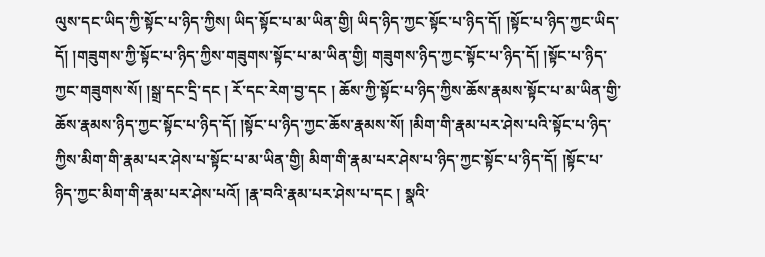ལུས་དང་ཡིད་ཀྱི་སྟོང་པ་ཉིད་ཀྱིས། ཡིད་སྟོང་པ་མ་ཡིན་གྱི། ཡིད་ཉིད་ཀྱང་སྟོང་པ་ཉིད་དོ། །སྟོང་པ་ཉིད་ཀྱང་ཡིད་དོ། །གཟུགས་ཀྱི་སྟོང་པ་ཉིད་ཀྱིས་གཟུགས་སྟོང་པ་མ་ཡིན་གྱི། གཟུགས་ཉིད་ཀྱང་སྟོང་པ་ཉིད་དོ། །སྟོང་པ་ཉིད་ཀྱང་གཟུགས་སོ། །སྒྲ་དང་དྲི་དང ། རོ་དང་རེག་བྱ་དང ། ཆོས་ཀྱི་སྟོང་པ་ཉིད་ཀྱིས་ཆོས་རྣམས་སྟོང་པ་མ་ཡིན་གྱི་ཆོས་རྣམས་ཉིད་ཀྱང་སྟོང་པ་ཉིད་དོ། །སྟོང་པ་ཉིད་ཀྱང་ཆོས་རྣམས་སོ། །མིག་གི་རྣམ་པར་ཤེས་པའི་སྟོང་པ་ཉིད་ཀྱིས་མིག་གི་རྣམ་པར་ཤེས་པ་སྟོང་པ་མ་ཡིན་གྱི། མིག་གི་རྣམ་པར་ཤེས་པ་ཉིད་ཀྱང་སྟོང་པ་ཉིད་དོ། །སྟོང་པ་ཉིད་ཀྱང་མིག་གི་རྣམ་པར་ཤེས་པའོ། །རྣ་བའི་རྣམ་པར་ཤེས་པ་དང ། སྣའི་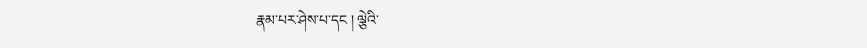རྣམ་པར་ཤེས་པ་དང ། ལྕེའི་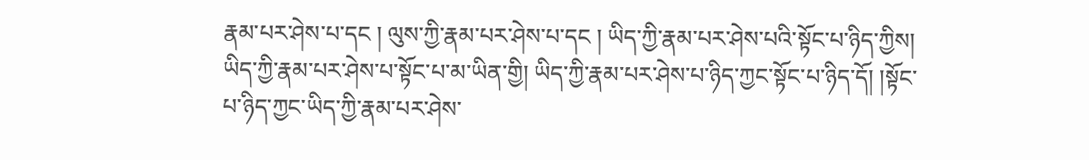རྣམ་པར་ཤེས་པ་དང ། ལུས་ཀྱི་རྣམ་པར་ཤེས་པ་དང ། ཡིད་ཀྱི་རྣམ་པར་ཤེས་པའི་སྟོང་པ་ཉིད་ཀྱིས། ཡིད་ཀྱི་རྣམ་པར་ཤེས་པ་སྟོང་པ་མ་ཡིན་གྱི། ཡིད་ཀྱི་རྣམ་པར་ཤེས་པ་ཉིད་ཀྱང་སྟོང་པ་ཉིད་དོ། །སྟོང་པ་ཉིད་ཀྱང་ཡིད་ཀྱི་རྣམ་པར་ཤེས་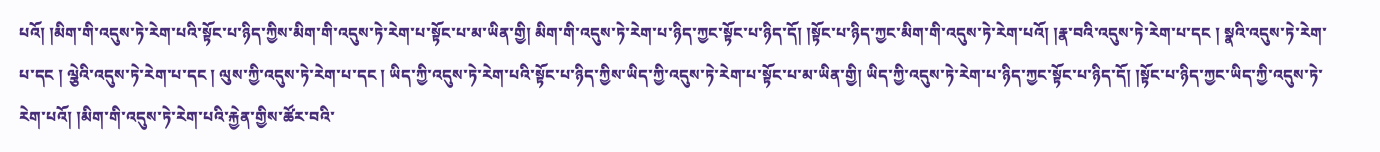པའོ། །མིག་གི་འདུས་ཏེ་རེག་པའི་སྟོང་པ་ཉིད་ཀྱིས་མིག་གི་འདུས་ཏེ་རེག་པ་སྟོང་པ་མ་ཡིན་གྱི། མིག་གི་འདུས་ཏེ་རེག་པ་ཉིད་ཀྱང་སྟོང་པ་ཉིད་དོ། །སྟོང་པ་ཉིད་ཀྱང་མིག་གི་འདུས་ཏེ་རེག་པའོ། །རྣ་བའི་འདུས་ཏེ་རེག་པ་དང ། སྣའི་འདུས་ཏེ་རེག་པ་དང ། ལྕེའི་འདུས་ཏེ་རེག་པ་དང ། ལུས་ཀྱི་འདུས་ཏེ་རེག་པ་དང ། ཡིད་ཀྱི་འདུས་ཏེ་རེག་པའི་སྟོང་པ་ཉིད་ཀྱིས་ཡིད་ཀྱི་འདུས་ཏེ་རེག་པ་སྟོང་པ་མ་ཡིན་གྱི། ཡིད་ཀྱི་འདུས་ཏེ་རེག་པ་ཉིད་ཀྱང་སྟོང་པ་ཉིད་དོ། །སྟོང་པ་ཉིད་ཀྱང་ཡིད་ཀྱི་འདུས་ཏེ་རེག་པའོ། །མིག་གི་འདུས་ཏེ་རེག་པའི་རྐྱེན་གྱིས་ཚོར་བའི་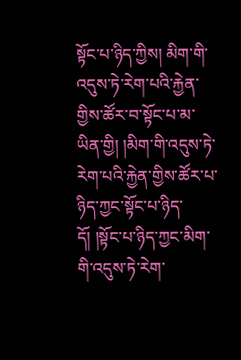སྟོང་པ་ཉིད་ཀྱིས། མིག་གི་འདུས་ཏེ་རེག་པའི་རྐྱེན་གྱིས་ཚོར་བ་སྟོང་པ་མ་ཡིན་གྱི། །མིག་གི་འདུས་ཏེ་རེག་པའི་རྐྱེན་གྱིས་ཚོར་པ་ཉིད་ཀྱང་སྟོང་པ་ཉིད་དོ། །སྟོང་པ་ཉིད་ཀྱང་མིག་གི་འདུས་ཏེ་རེག་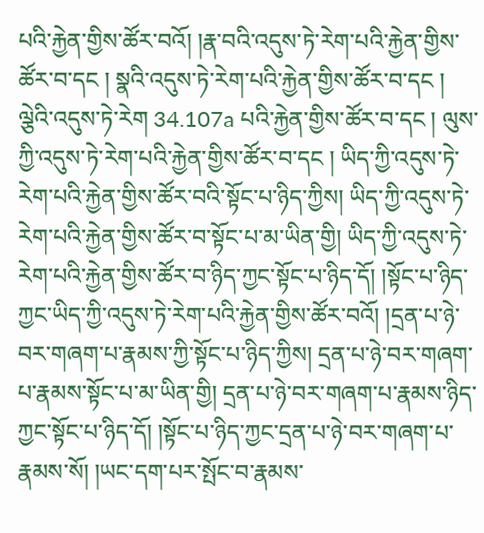པའི་རྐྱེན་གྱིས་ཚོར་བའོ། །རྣ་བའི་འདུས་ཏེ་རེག་པའི་རྐྱེན་གྱིས་ཚོར་བ་དང ། སྣའི་འདུས་ཏེ་རེག་པའི་རྐྱེན་གྱིས་ཚོར་བ་དང ། ལྕེའི་འདུས་ཏེ་རེག 34.107a པའི་རྐྱེན་གྱིས་ཚོར་བ་དང ། ལུས་ཀྱི་འདུས་ཏེ་རེག་པའི་རྐྱེན་གྱིས་ཚོར་བ་དང ། ཡིད་ཀྱི་འདུས་ཏེ་རེག་པའི་རྐྱེན་གྱིས་ཚོར་བའི་སྟོང་པ་ཉིད་ཀྱིས། ཡིད་ཀྱི་འདུས་ཏེ་རེག་པའི་རྐྱེན་གྱིས་ཚོར་བ་སྟོང་པ་མ་ཡིན་གྱི། ཡིད་ཀྱི་འདུས་ཏེ་རེག་པའི་རྐྱེན་གྱིས་ཚོར་བ་ཉིད་ཀྱང་སྟོང་པ་ཉིད་དོ། །སྟོང་པ་ཉིད་ཀྱང་ཡིད་ཀྱི་འདུས་ཏེ་རེག་པའི་རྐྱེན་གྱིས་ཚོར་བའོ། །དྲན་པ་ཉེ་བར་གཞག་པ་རྣམས་ཀྱི་སྟོང་པ་ཉིད་ཀྱིས། དྲན་པ་ཉེ་བར་གཞག་པ་རྣམས་སྟོང་པ་མ་ཡིན་གྱི། དྲན་པ་ཉེ་བར་གཞག་པ་རྣམས་ཉིད་ཀྱང་སྟོང་པ་ཉིད་དོ། །སྟོང་པ་ཉིད་ཀྱང་དྲན་པ་ཉེ་བར་གཞག་པ་རྣམས་སོ། །ཡང་དག་པར་སྤོང་བ་རྣམས་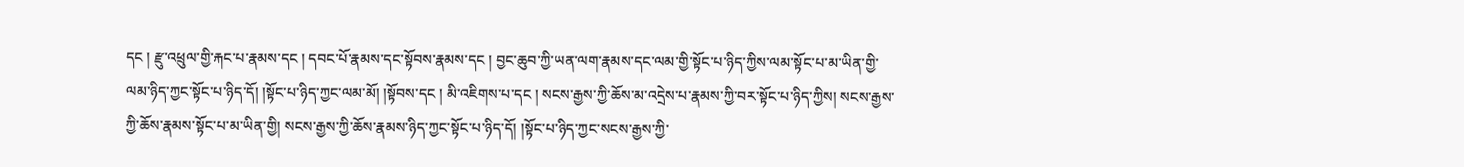དང ། རྫུ་འཕྲུལ་གྱི་རྐང་པ་རྣམས་དང ། དབང་པོ་རྣམས་དང་སྟོབས་རྣམས་དང ། བྱང་ཆུབ་ཀྱི་ཡན་ལག་རྣམས་དང་ལམ་གྱི་སྟོང་པ་ཉིད་ཀྱིས་ལམ་སྟོང་པ་མ་ཡིན་གྱི་ལམ་ཉིད་ཀྱང་སྟོང་པ་ཉིད་དོ། །སྟོང་པ་ཉིད་ཀྱང་ལམ་མོ། །སྟོབས་དང ། མི་འཇིགས་པ་དང ། སངས་རྒྱས་ཀྱི་ཆོས་མ་འདྲེས་པ་རྣམས་ཀྱི་བར་སྟོང་པ་ཉིད་ཀྱིས། སངས་རྒྱས་ཀྱི་ཆོས་རྣམས་སྟོང་པ་མ་ཡིན་གྱི། སངས་རྒྱས་ཀྱི་ཆོས་རྣམས་ཉིད་ཀྱང་སྟོང་པ་ཉིད་དོ། །སྟོང་པ་ཉིད་ཀྱང་སངས་རྒྱས་ཀྱི་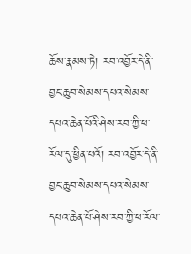ཆོས་རྣམས་ཏེ། རབ་འབྱོར་དེ་ནི་བྱང་ཆུབ་སེམས་དཔའ་སེམས་དཔའ་ཆེན་པོའི་ཤེས་རབ་ཀྱི་ཕ་རོལ་དུ་ཕྱིན་པའོ། རབ་འབྱོར་དེ་ནི་བྱང་ཆུབ་སེམས་དཔའ་སེམས་དཔའ་ཆེན་པོ་ཤེས་རབ་ཀྱི་ཕ་རོལ་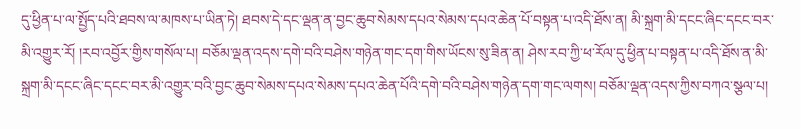དུ་ཕྱིན་པ་ལ་སྤྱོད་པའི་ཐབས་ལ་མཁས་པ་ཡིན་ཏེ། ཐབས་དེ་དང་ལྡན་ན་བྱང་ཆུབ་སེམས་དཔའ་སེམས་དཔའ་ཆེན་པོ་བསྟན་པ་འདི་ཐོས་ན། མི་སྐྲག་མི་དངང་ཞིང་དངང་བར་མི་འགྱུར་རོ། །རབ་འབྱོར་གྱིས་གསོལ་པ། བཅོམ་ལྡན་འདས་དགེ་བའི་བཤེས་གཉེན་གང་དག་གིས་ཡོངས་སུ་ཟིན་ན། ཤེས་རབ་ཀྱི་ཕ་རོལ་དུ་ཕྱིན་པ་བསྟན་པ་འདི་ཐོས་ན་མི་སྐྲག་མི་དངང་ཞིང་དངང་བར་མི་འགྱུར་བའི་བྱང་ཆུབ་སེམས་དཔའ་སེམས་དཔའ་ཆེན་པོའི་དགེ་བའི་བཤེས་གཉེན་དག་གང་ལགས། བཅོམ་ལྡན་འདས་ཀྱིས་བཀའ་སྩལ་པ།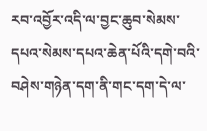རབ་འབྱོར་འདི་ལ་བྱང་ཆུབ་སེམས་དཔའ་སེམས་དཔའ་ཆེན་པོའི་དགེ་བའི་བཤེས་གཉེན་དག་ནི་གང་དག་དེ་ལ་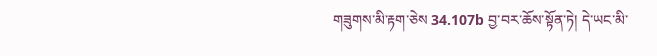གཟུགས་མི་རྟག་ཅེས 34.107b བྱ་བར་ཆོས་སྟོན་ཏེ། དེ་ཡང་མི་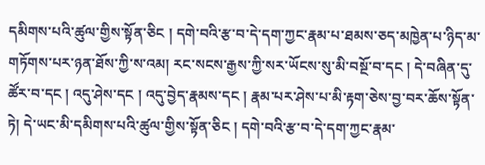དམིགས་པའི་ཚུལ་གྱིས་སྟོན་ཅིང ། དགེ་བའི་རྩ་བ་དེ་དག་ཀྱང་རྣམ་པ་ཐམས་ཅད་མཁྱེན་པ་ཉིད་མ་གཏོགས་པར་ཉན་ཐོས་ཀྱི་ས་འམ། རང་སངས་རྒྱས་ཀྱི་སར་ཡོངས་སུ་མི་བསྔོ་བ་དང ། དེ་བཞིན་དུ་ཚོར་བ་དང ། འདུ་ཤེས་དང ། འདུ་བྱེད་རྣམས་དང ། རྣམ་པར་ཤེས་པ་མི་རྟག་ཅེས་བྱ་བར་ཆོས་སྟོན་ཏེ། དེ་ཡང་མི་དམིགས་པའི་ཚུལ་གྱིས་སྟོན་ཅིང ། དགེ་བའི་རྩ་བ་དེ་དག་ཀྱང་རྣམ་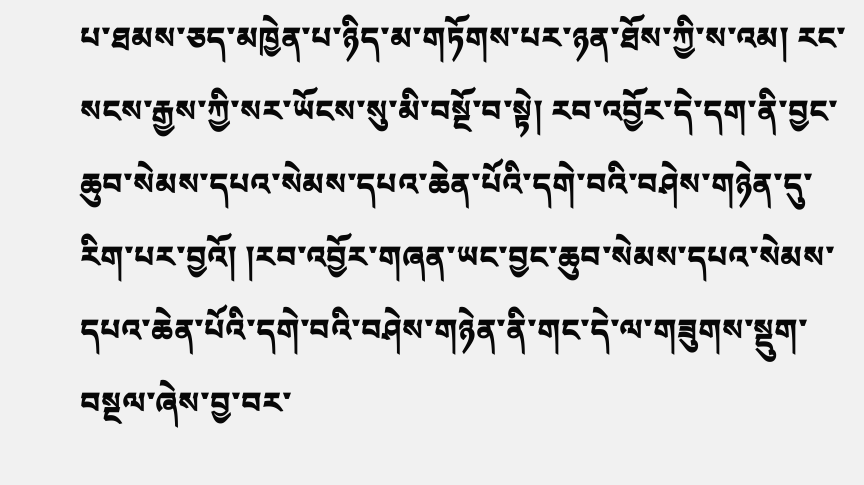པ་ཐམས་ཅད་མཁྱེན་པ་ཉིད་མ་གཏོགས་པར་ཉན་ཐོས་ཀྱི་ས་འམ། རང་སངས་རྒྱས་ཀྱི་སར་ཡོངས་སུ་མི་བསྔོ་བ་སྟེ། རབ་འབྱོར་དེ་དག་ནི་བྱང་ཆུབ་སེམས་དཔའ་སེམས་དཔའ་ཆེན་པོའི་དགེ་བའི་བཤེས་གཉེན་དུ་རིག་པར་བྱའོ། །རབ་འབྱོར་གཞན་ཡང་བྱང་ཆུབ་སེམས་དཔའ་སེམས་དཔའ་ཆེན་པོའི་དགེ་བའི་བཤེས་གཉེན་ནི་གང་དེ་ལ་གཟུགས་སྡུག་བསྔལ་ཞེས་བྱ་བར་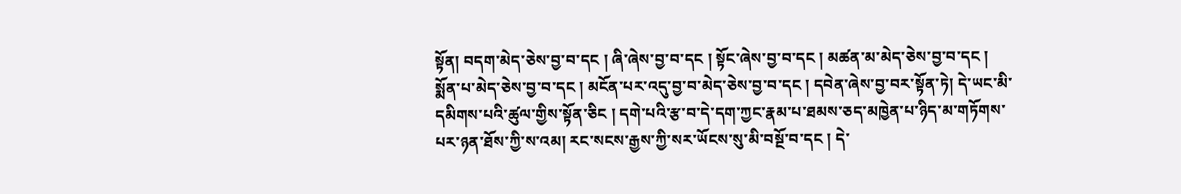སྟོན། བདག་མེད་ཅེས་བྱ་བ་དང ། ཞི་ཞེས་བྱ་བ་དང ། སྟོང་ཞེས་བྱ་བ་དང ། མཚན་མ་མེད་ཅེས་བྱ་བ་དང ། སྨོན་པ་མེད་ཅེས་བྱ་བ་དང ། མངོན་པར་འདུ་བྱ་བ་མེད་ཅེས་བྱ་བ་དང ། དབེན་ཞེས་བྱ་བར་སྟོན་ཏེ། དེ་ཡང་མི་དམིགས་པའི་ཚུལ་གྱིས་སྟོན་ཅིང ། དགེ་པའི་རྩ་བ་དེ་དག་ཀྱང་རྣམ་པ་ཐམས་ཅད་མཁྱེན་པ་ཉིད་མ་གཏོགས་པར་ཉན་ཐོས་ཀྱི་ས་འམ། རང་སངས་རྒྱས་ཀྱི་སར་ཡོངས་སུ་མི་བསྔོ་བ་དང ། དེ་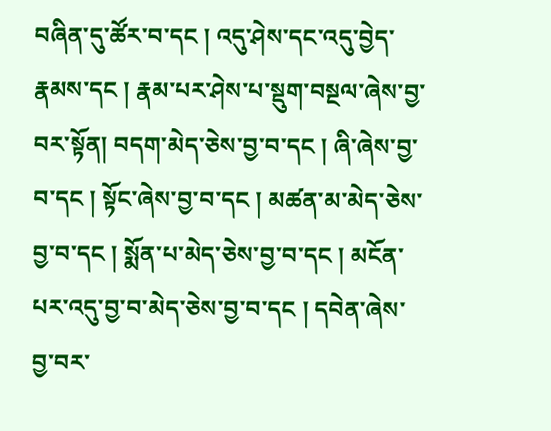བཞིན་དུ་ཚོར་བ་དང ། འདུ་ཤེས་དང་འདུ་བྱེད་རྣམས་དང ། རྣམ་པར་ཤེས་པ་སྡུག་བསྔལ་ཞེས་བྱ་བར་སྟོན། བདག་མེད་ཅེས་བྱ་བ་དང ། ཞི་ཞེས་བྱ་བ་དང ། སྟོང་ཞེས་བྱ་བ་དང ། མཚན་མ་མེད་ཅེས་བྱ་བ་དང ། སྨོན་པ་མེད་ཅེས་བྱ་བ་དང ། མངོན་པར་འདུ་བྱ་བ་མེད་ཅེས་བྱ་བ་དང ། དབེན་ཞེས་བྱ་བར་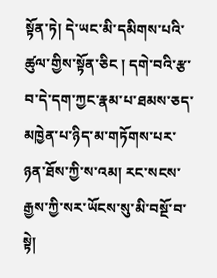སྟོན་ཏེ། དེ་ཡང་མི་དམིགས་པའི་ཚུལ་གྱིས་སྟོན་ཅིང ། དགེ་བའི་རྩ་བ་དེ་དག་ཀྱང་རྣམ་པ་ཐམས་ཅད་མཁྱེན་པ་ཉིད་མ་གཏོགས་པར་ཉན་ཐོས་ཀྱི་ས་འམ། རང་སངས་རྒྱས་ཀྱི་སར་ཡོངས་སུ་མི་བསྔོ་བ་སྟེ།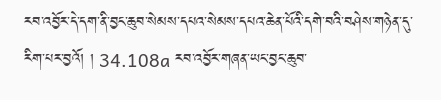རབ་འབྱོར་དེ་དག་ནི་བྱང་ཆུབ་སེམས་དཔའ་སེམས་དཔའ་ཆེན་པོའི་དགེ་བའི་བཤེས་གཉེན་དུ་རིག་པར་བྱའོ། ། 34.108a རབ་འབྱོར་གཞན་ཡང་བྱང་ཆུབ་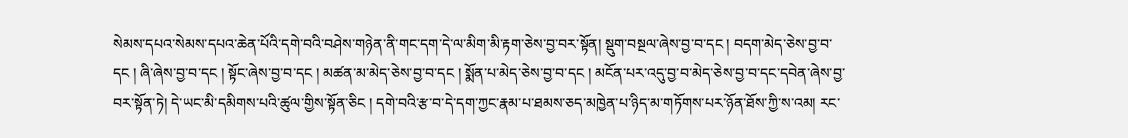སེམས་དཔའ་སེམས་དཔའ་ཆེན་པོའི་དགེ་བའི་བཤེས་གཉེན་ནི་གང་དག་དེ་ལ་མིག་མི་རྟག་ཅེས་བྱ་བར་སྟོན། སྡུག་བསྔལ་ཞེས་བྱ་བ་དང ། བདག་མེད་ཅེས་བྱ་བ་དང ། ཞི་ཞེས་བྱ་བ་དང ། སྟོང་ཞེས་བྱ་བ་དང ། མཚན་མ་མེད་ཅེས་བྱ་བ་དང ། སྨོན་པ་མེད་ཅེས་བྱ་བ་དང ། མངོན་པར་འདུ་བྱ་བ་མེད་ཅེས་བྱ་བ་དང་དབེན་ཞེས་བྱ་བར་སྟོན་ཏེ། དེ་ཡང་མི་དམིགས་པའི་ཚུལ་གྱིས་སྟོན་ཅིང ། དགེ་བའི་རྩ་བ་དེ་དག་ཀྱང་རྣམ་པ་ཐམས་ཅད་མཁྱེན་པ་ཉིད་མ་གཏོགས་པར་ཉོན་ཐོས་ཀྱི་ས་འམ། རང་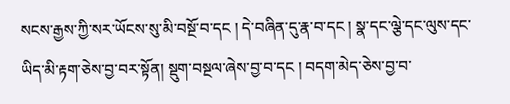སངས་རྒྱས་ཀྱི་སར་ཡོངས་སུ་མི་བསྔོ་བ་དང ། དེ་བཞིན་དུ་རྣ་བ་དང ། སྣ་དང་ལྕེ་དང་ལུས་དང་ཡིད་མི་རྟག་ཅེས་བྱ་བར་སྟོན། སྡུག་བསྔལ་ཞེས་བྱ་བ་དང ། བདག་མེད་ཅེས་བྱ་བ་